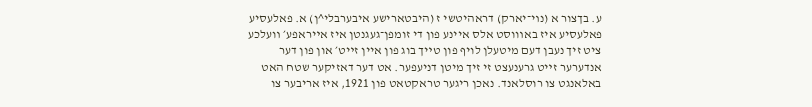ע. בךצור א (נױ־יארק) דראהיטשי ז (היבטארישע איבערבלי^ן) א. פאלעסיע פאלעסיע איז באװוסט אלס איינע פון די זומפן־געגנטן איז אײראפע׳ װעלכע ציט זיך נעבן דעם מיטעלן לויף פון טײך בוג פון איין זײט׳ און פון דער אנדערער זײט גרענעצט זי זיך מיטן דניעפער. אט דער דאזיקער שטח האט באלאנגט צו רוסלאנד. נאכן ריגער טראקטאט פון 1921, איז אריבער צו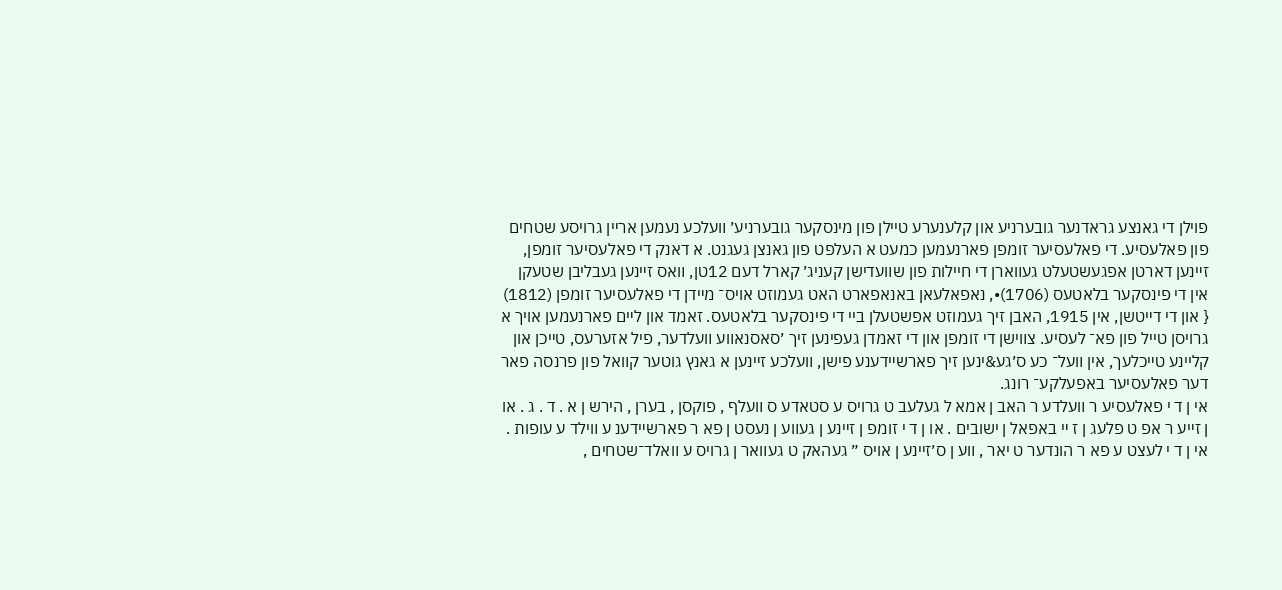פוילן די גאנצע גראדנער גובערניע און קלענערע טיילן פון מינסקער גובערניע׳ װעלכע נעמען ארײן גרויסע שטחים פון פאלעסיע. די פאלעסיער זומפן פארנעמען כמעט א העלפט פון גאנצן געגנט. א דאנק די פאלעסיער זומפן, זײנען דארטן אפגעשטעלט געװארן די חיילות פון שװעדישן קעניג׳ קארל דעם 12טן, װאס זײנען געבליבן שטעקן אין די פינסקער בלאטעס (1706)•, נאפאלעאן באנאפארט האט געמוזט אויס־ מײדן די פאלעסיער זומפן (1812) { און די דײטשן, אין 1915, האבן זיך געמוזט אפשטעלן ביי די פינסקער בלאטעס. זאמד און לײם פארנעמען אויך א גרויסן טייל פון פא־ לעסיע. צװישן די זומפן און די זאמדן געפינען זיך ׳סאסנאװע װעלדער, פיל אזערעס, טײכן און קליינע טײכלעך, אין װעל־ כע ס׳גע&ינען זיך פארשײדענע פישן, װעלכע זײנען א גאנץ גוטער קװאל פון פרנסה פאר דער פאלעסיער באפעלקע־ רונג.
אי ן ד י פאלעסיע ר װעלדע ר האב ן אמא ל געלעב ט גרויס ע סטאדע ס װעלף , פוקסן , בערן , הירש ן א . ד . ג . או ן זײע ר אפ ט פלעג ן ז ײ באפאל ן ישובים . או ן ד י זומפ ן זײנע ן געװע ן נעסט ן פא ר פארשײדענ ע װילד ע עופות . אי ן ד י לעצט ע פא ר הונדער ט יאר , װע ן ס׳זײנע ן אויס ״ געהאק ט געװאר ן גרויס ע װאלד־שטחים ,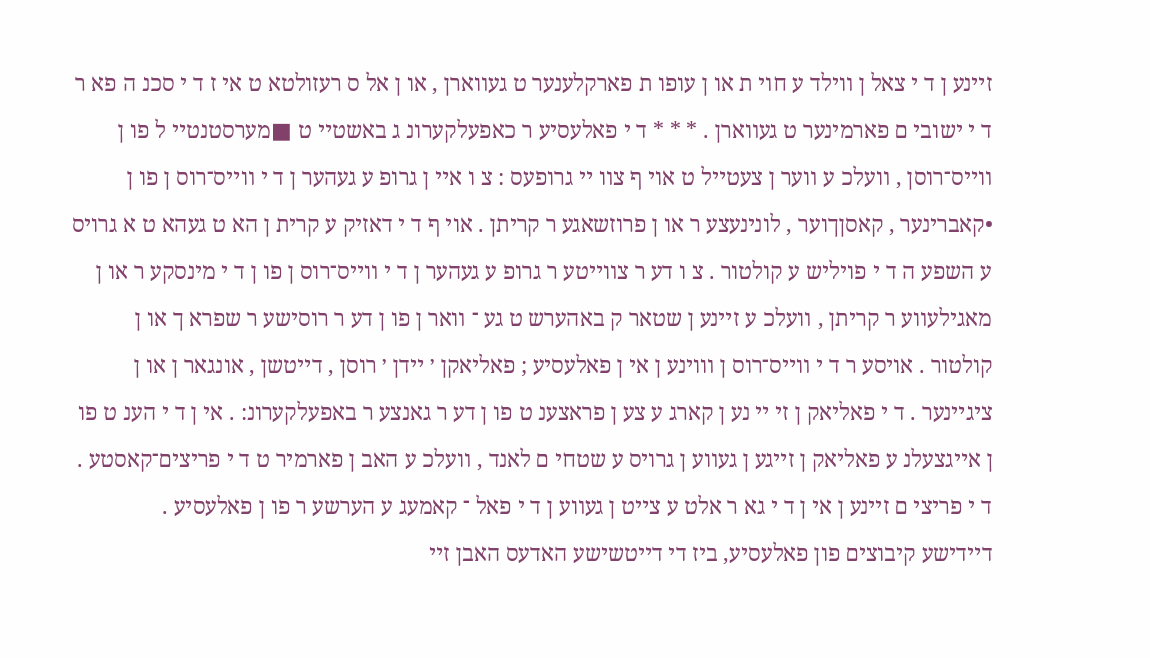זײנע ן ד י צאל ן װילד ע חױ ת או ן עופו ת פארקלענער ט געװארן , או ן אל ס רעזולטא ט אי ז ד י סכנ ה פא ר ד י ישובי ם פארמינער ט געװארן . * * * ד י פאלעסיע ר כאפעלקערונ ג באשטײ ט ■מערסטנטײ ל פו ן װײס־רוסן , װעלכ ע װער ן צעטײל ט אוי ף צװ ײ גרופעס : צ ו אײ ן גרופ ע געהער ן ד י װײס־רוס ן פו ן •קאברינער , קאסןךוער , לונינעצע ר או ן פרוזשאגע ר קריתן . אוי ף ד י דאזיק ע קרית ן הא ט געהא ט א גרויס ע השפע ה ד י פויליש ע קולטור . צ ו דע ר צװײטע ר גרופ ע געהער ן ד י װײס־רוס ן פו ן ד י מינסקע ר או ן מאגילעװע ר קריתן , װעלכ ע זײנע ן שטאר ק באהערש ט גע ־ װאר ן פו ן דע ר רוסישע ר שפרא ך או ן קולטור . אויסע ר ד י װײס־רוס ן װוינע ן אי ן פאלעסיע ; פאליאקן ׳ ײדן ׳ רוסן , דײטשן , אונגאר ן או ן ציגײנער . ד י פאליאק ן זי ײ נע ן קארג ע צע ן פראצענ ט פו ן דע ר גאנצע ר באפעלקערונ: . אי ן ד י הענ ט פו ן אײגצעלנ ע פאליאק ן זײגע ן געװע ן גרויס ע שטחי ם לאנד , װעלכ ע האב ן פארמיר ט ד י פריצים־קאסטע . ד י פריצי ם זיינע ן אי ן ד י גא ר אלט ע צײט ן געװע ן ד י פאל ־ קאמעג ע הערשע ר פו ן פאלעסיע .
דײדישע קיבוצים פון פאלעסיע, ביז די דײטשישע האדעס האבן זײ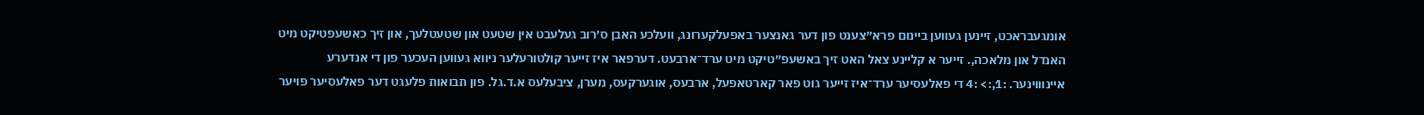אומגעבראכט, זײנען געװען בײנום פרא״צענט פון דער גאנצער באפעלקערונג, װעלכע האבן ס׳רוב געלעבט אין שטעט און שטעטלעך, און זיך כאשעפטיקט מיט האנדל און מלאכה,. זײער א קלײנע צאל האט זיך באשעפ״טיקט מיט ערד־ארבעט. דערפאר איז זײער קולטורעלער ניווא געװען העכער פון די אנדערע אײנװוינער. :1,:> :4 די פאלעסיער ערד־איז זײער גוט פאר קארטאפעל, ארבעס, אוגערקעס, מערן, ציבעלעס א.ד.גל. פון תבואות פלעגט דער פאלעסיער פויער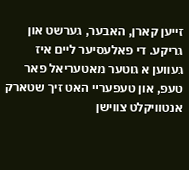זײען קארן, האבער, גערשט און גריקע. די פאלעסיער לײם איז געװען א גוטער מאטעריאל פאר טעפ, און טעפערײ האט זיך שטארק אנטװיקלט צווישן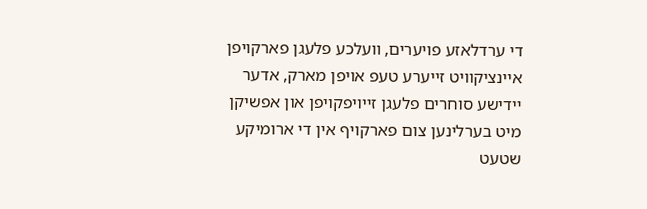די ערדלאזע פויערים, װעלכע פלעגן פארקויפן אײנציקװיט זײערע טעפ אויפן מארק, אדער ײדישע סוחרים פלעגן זײויפקויפן און אפשיקן מיט בערלינען צום פארקויף אין די ארומיקע שטעט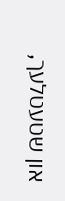און שטעטלעך,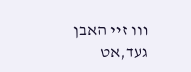װו זײ האבן געד,אט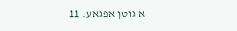א גוטן אפגאע. 11